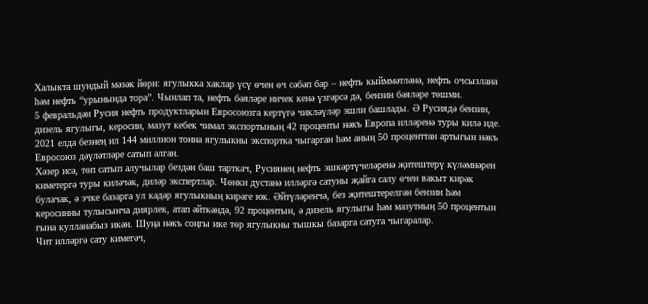Халыкта шундый мәзәк йөри: ягулыкка хаклар үсү өчен өч сәбәп бар – нефть кыйммәтләнә, нефть очсызлана һәм нефть “урынында тора”. Чынлап та, нефть бәяләре ничек кенә үзгәрсә дә, бензин бәяләре төшми.
5 февральдән Русия нефть продуктларын Евросоюзга кертүгә чикләүләр эшли башлады. Ә Русиядә бензин, дизель ягулыгы, керосин, мазут кебек чимал экспортының 42 проценты нәкъ Европа илләренә туры килә иде. 2021 елда безнең ил 144 миллион тонна ягулыкны экспортка чыгарган һәм аның 50 проценттан артыгын нәкъ Евросоюз дәүләтләре сатып алган.
Хәзер исә, төп сатып алучылар бездән баш тарткач, Русиянең нефть эшкәртүчеләренә җитештерү күләмнәрен киметергә туры киләчәк, диләр экспертлар. Чөнки дустанә илләргә сатуны җайга салу өчен вакыт кирәк булачак, ә эчке базарга ул кадәр ягулыкның кирәге юк. Әйтүләренчә, без җитештерелгән бензин һәм керосинны тулысынча диярлек, атап әйткәндә, 92 процентын, ә дизель ягулыгы һәм мазутның 50 процентын гына кулланабыз икән. Шуңа нәкъ соңгы ике төр ягулыкны тышкы базарга сатуга чыгаралар.
Чит илләргә сату кимегәч,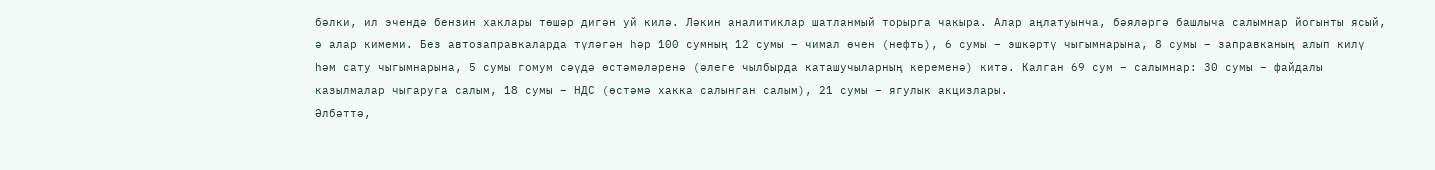бәлки, ил эчендә бензин хаклары төшәр дигән уй килә. Ләкин аналитиклар шатланмый торырга чакыра. Алар аңлатуынча, бәяләргә башлыча салымнар йогынты ясый, ә алар кимеми. Без автозаправкаларда түләгән һәр 100 сумның 12 сумы – чимал өчен (нефть), 6 сумы – эшкәртү чыгымнарына, 8 сумы – заправканың алып килү һәм сату чыгымнарына, 5 сумы гомум сәүдә өстәмәләренә (әлеге чылбырда каташучыларның кеременә) китә. Калган 69 сум – салымнар: 30 сумы – файдалы казылмалар чыгаруга салым, 18 сумы – НДС (өстәмә хакка салынган салым), 21 сумы – ягулык акцизлары.
Әлбәттә,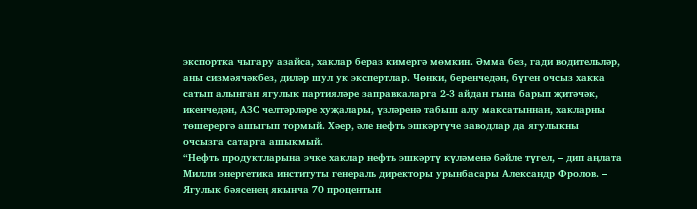экспортка чыгару азайса, хаклар бераз кимергә мөмкин. Әмма без, гади водительләр, аны сизмәячәкбез, диләр шул ук экспертлар. Чөнки, беренчедән, бүген очсыз хакка сатып алынган ягулык партияләре заправкаларга 2-3 айдан гына барып җитәчәк, икенчедән, АЗС челтәрләре хуҗалары, үзләренә табыш алу максатыннан, хакларны төшерергә ашыгып тормый. Хәер, әле нефть эшкәртүче заводлар да ягулыкны очсызга сатарга ашыкмый.
“Нефть продуктларына эчке хаклар нефть эшкәртү күләменә бәйле түгел, – дип аңлата Милли энергетика институты генераль директоры урынбасары Александр Фролов. – Ягулык бәясенең якынча 70 процентын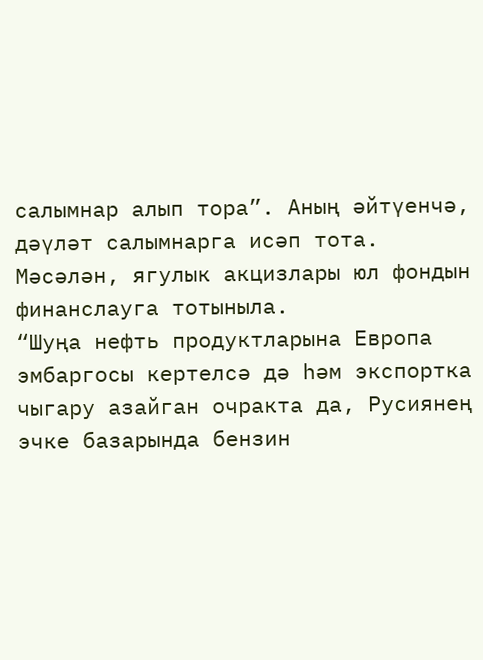салымнар алып тора”. Аның әйтүенчә, дәүләт салымнарга исәп тота. Мәсәлән, ягулык акцизлары юл фондын финанслауга тотыныла.
“Шуңа нефть продуктларына Европа эмбаргосы кертелсә дә һәм экспортка чыгару азайган очракта да, Русиянең эчке базарында бензин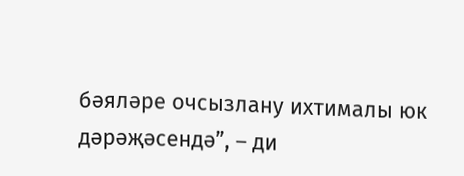бәяләре очсызлану ихтималы юк дәрәҗәсендә”, – ди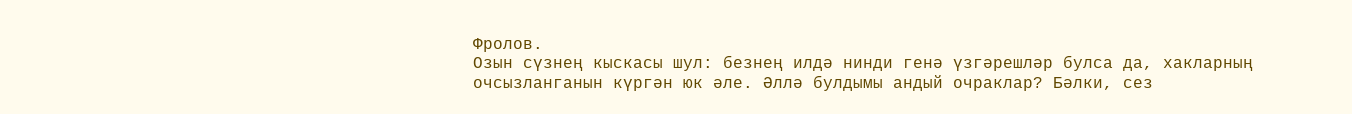Фролов.
Озын сүзнең кыскасы шул: безнең илдә нинди генә үзгәрешләр булса да, хакларның очсызланганын күргән юк әле. Әллә булдымы андый очраклар? Бәлки, сез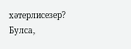хәтерлисезер? Булса,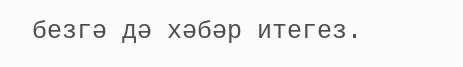безгә дә хәбәр итегез.